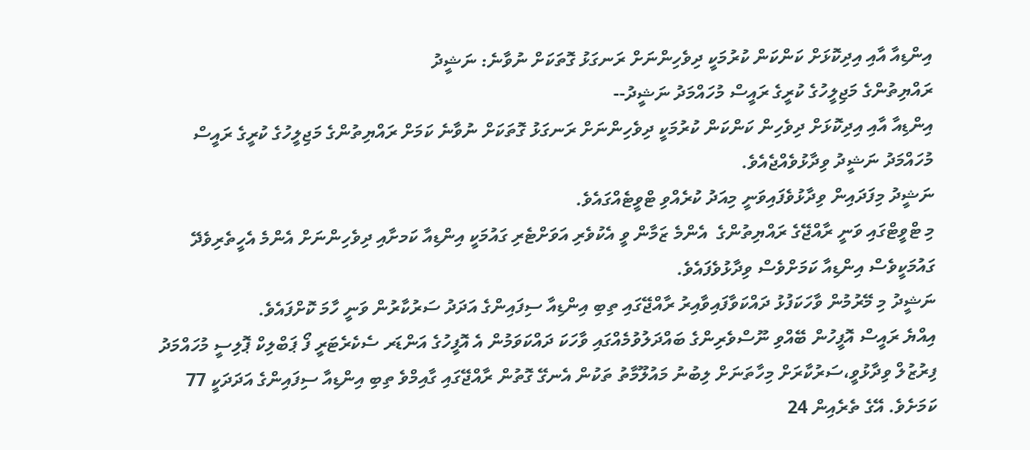އިންޑިއާ އާއި އިދިކޮޅަށް ކަންކަން ކުރުމަކީ ދިވެހިންނަށް ރަނގަޅު ގޮތަކަށް ނުވާނެ: ނަޝީދު
ރައްޔިތުންގެ މަޖިލީހުގެ ކުރީގެ ރައީސް މުހައްމަދު ނަޝީދު--
އިންޑިއާ އާއި އިދިކޮޅަށް ދިވެހިން ކަންކަން ކުރުމަކީ ދިވެހިންނަށް ރަނގަޅު ގޮތަކަށް ނުވާނެ ކަމަށް ރައްޔިތުންގެ މަޖިލީހުގެ ކުރީގެ ރައީސް މުހައްމަދު ނަޝީދު ވިދާޅުވެއްޖެއެވެ.
ނަޝީދު މިފަދައިން ވިދާޅުވެފައިވަނީ މިއަދު ކުރެއްވި ޓްވީޓެއްގައެވެ.
މި ޓްވީޓްގައި ވަނީ ރާއްޖޭގެ ރައްޔިތުންގެ  އެންމެ ޒަމާން ވީ އެކުވެރި އަވަށްޓެރި ގައުމަކީ އިންޑިއާ ކަމށާއި ދިވެހިންނަށް އެންމެ އެހީތެރިވެދޭ ގައުމަކީވެސް އިންޑިއާ ކަމަށްވެސް ވިދާޅުވެފައެވެ.
ނަޝީދު މި މޭރުމުން ވާހަކަފުޅު ދައްކަވާފައިވާއިރު ރާއްޖޭގައި ތިބި އިންޑިއާ ސިފައިންގެ އަދަދު ސަރުކާރުން ވަނީ ހާމަ ކޮށްފައެވެ.
އިއްޔެ ރައީސް އޮފީހުން ބޭއްވި ނޫސްވެރިންގެ ބައްދަލުވުމެއްގައި ވާހަކަ ދައްކަވަމުން އެ އޮފީހުގެ އަންޑަރ ސެކެރެޓަރީ ފޯ ޕަބްލިކް ޕޮލިސީ މުހައްމަދު ފިރުޒުލް ވިދާޅުވީ،ސަރުކާރަށް މިހާތަނަށް ލިބުނު މައުލޫމާތު ތަކުން އެނގޭ ގޮތުން ރާއްޖޭގައި ގާއިމްވެ ތިބި އިންޑިއާ ސިފައިންގެ އަދަދަކީ 77 ކަމަށެވެ. އޭގެ ތެރެއިން 24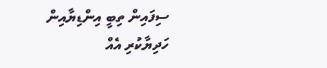ސިފައިން ތިބީ އިންޑިޔާއިން ހަދިޔާކުރި އެއް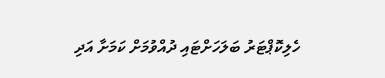ހެލިކޮޕްޓަރު ބަލަހަށްޓައި ދުއްވުމަށް ކަމަށާ އަދި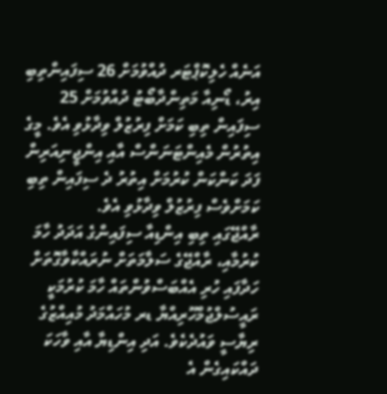އަނެއް ހެލިކޮޕްޓަރ ދުއްވުމަށް 26 ސިފައިންތިބި އިރު، ޑޯނިއާ މަތިންދާބޯޓު ދުއްވުމަށް 25 ސިފައިން ތިބި ކަމަށް ފިރުޒުލް ވިދާޅުވި އެވެ. މީގެ އިތުރުން މެއިންޓަނަންސް އާއި އިންޖީނިއަރިން ފަދަ ކަންކަން ކުރުމަށް އިތުރު ދެ ސިފައިން ތިބި ކަމަށްވެސް ފިރުޒުލް ވިދާޅުވި އެވެ.
ރާއްޖޭގައި ތިބި އިންޑިއާ ސިފައިންގެ އަދަދު ހާމަ ކުރުމާއި، ރާއްޖޭގެ ސަލާމަތަށް ނުރައްކާވާގޮތަށް ހަދާފައި ހުރި އެއްބަސްވުންތައް ހާމަ ކުރުމަކީ ރައީސުލްޖުމްހޫރިއްޔާ ޑރ މުހައްމަދު މުއިއްޒުގެ ރިޔާސީ ވައުދެކެވެ. އަދި އިންޑިޔާ އާއި ވާހަކަ ދައްކައިގެން އެ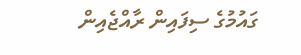ގައުމުގެ ސިފައިން ރާއްޖެއިން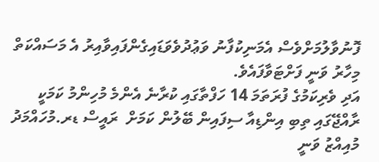ފޮނުވާލުމަށްވެސް އެމަނިކުފާނު ވަޢުދުވެވަޑައިގެންފައިވާއިރު އެ މަސައްކަތް މިހާރު ވަނީ ފަށްޓަވާފައެވެ.
އަދި ވެރިކަމުގެ ފުރަތަމަ 14 ހަފްތާގައި ކުރާނެ އެންމެ މުހިންމު ކަމަކީ ރާއްޖޭގައި ތިބި އިންޑިއާ ސިފައިން ބޭލުން ކަމަށް  ރައީސް ޑރ.މުހައްމަދު މުއިއްޒު ވަނީ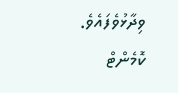ވިދާޅުވެފައެވެ.
ކޮމެންޓް